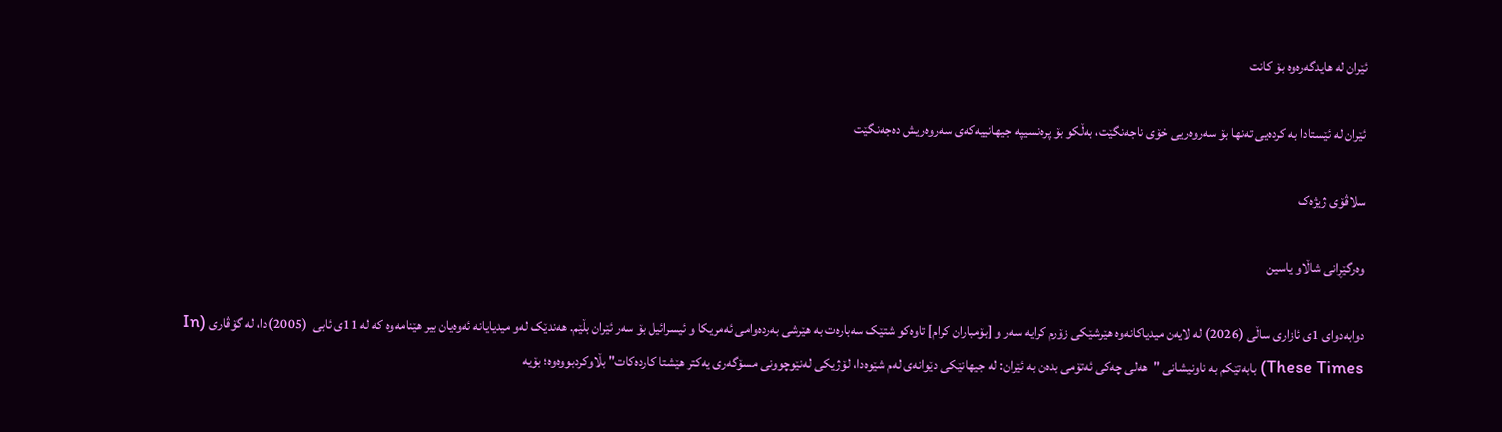ئێران لە هایدگەرەوە بۆ کانت

ئێران لە ئێستادا بە کردەیی تەنها بۆ سەروەریی خۆی ناجەنگێت، بەڵکو بۆ پرەنسیپە جیهانییەکەی سەروەریش دەجەنگێت

سلاڤۆی ژیژەک

وەرگێڕانی شاڵاو یاسین

دوابەدوای 1ی ئازاری ساڵی (2026) لە لایەن میدیاکانەوە هێرشێکی زۆرم کرایە سەر و [بۆمباران کرام] تاوەکو شتێک سەبارەت بە هێرشی بەردەوامی ئەمریکا و ئیسرائیل بۆ سەر ئێران بڵێم. هەندێک لەو میدیایانە ئەوەیان بیر هێنامەوە کە لە 11ی ئابی  (2005)دا، لە گۆڤاری (In These Times) بابەتێکم بە ناونیشانی "هەلی چەکی ئەتۆمی بدەن بە ئێران: لە جیهانێکی دێوانەی لەم شێوەدا، لۆژیکی لەنێوچوونی مسۆگەری یەکتر هێشتا کاردەکات" بڵاوکردبووەوە؛ بۆیە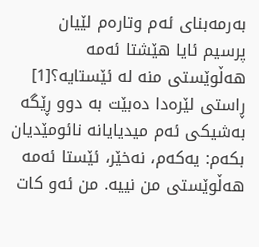بەرمەبنای ئەم وتارەم لێیان پرسیم ئایا هێشتا ئەمە هەڵوێستی منە لە ئێستایە؟[1] ڕاستی لێرەدا دەبێت بە دوو ڕێگە بەشیکی ئەم میدیایانە نائومێدیان بکەم: یەکەم، نەخێر، ئێستا ئەمە هەڵوێستی من نییە. من ئەو کات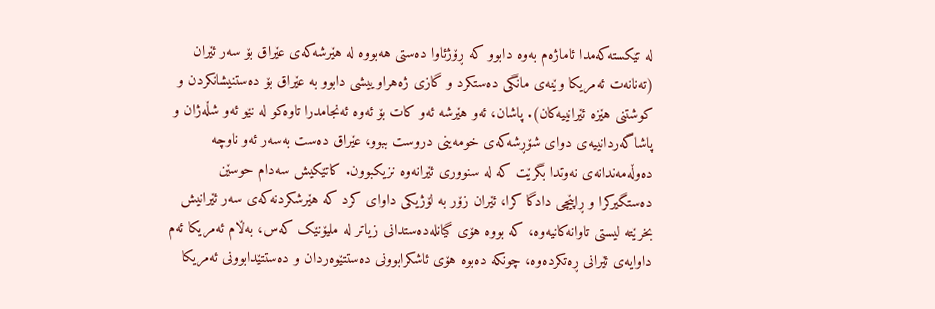لە تێکستەکەمدا ئاماژەم بەوە دابوو کە ڕۆژئاوا دەستی هەبووە لە هێرشەکەی عێراق بۆ سەر ئێران (تەنانەت ئەمریکا وێنەی مانگی دەستکرد و گازی ژەهراوییشی دابوو بە عێراق بۆ دەستنیشانکردن و کوشتنی هێزە ئێرانییەکان). پاشان، ئەو هێرشە ئەو کات بۆ ئەوە ئەنجامدرا تاوەکو لە نێو ئەو شڵەژان و پاشاگەردانییەی دوای شۆڕشەکەی خومەینی دروست ببوو، عێراق دەست بەسەر ئەو ناوچە دەوڵەمەندانەی نەوتدا بگرێت کە لە سنووری ئێرانەوە نزیکبوون. کاتێکیش سەدام حوسێن دەستگیرکرا و ڕاپێچی دادگا کرا، ئێران زۆر بە لۆژیکی داوای کرد کە هێرشکردنەکەی سەر ئێرانیش بخرێتە لیستی تاوانەکانیەوە، کە بووە هۆی گیانلەدەستدانی زیاتر لە ملیۆنێک کەس، بەڵام ئەمریکا ئەم داوایەی ئێرانی ڕەتکردەوە، چونکە دەبوە هۆی ئاشکرابوونی دەستتێوەردان و دەستتێدابوونی ئەمریکا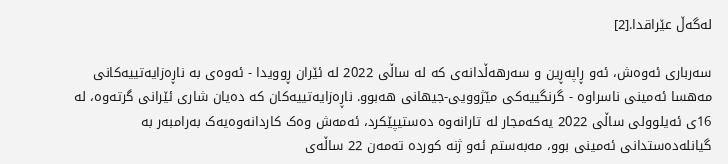لەگەڵ عێراقدا.[2]

سەرباری ئەوەش، ئەو ڕاپەڕین و سەرهەڵدانەی کە لە ساڵی 2022 لە ئێران ڕوویدا - ئەوەی بە ناڕەزایەتییەکانی مەهسا ئەمینی ناسراوە - گرنگییەکی مێژوویی-جیهانی هەبوو. ناڕەزایەتییەکان کە دەیان شاری ئێرانی گرتەوە، لە 16ی ئەیلوولی ساڵی 2022 یەکەمجار لە تارانەوە دەستیپێکرد، ئەمەش وەک کاردانەوەیەک بەرامبەر بە گیانلەدەستدانی ئەمینی بوو، مەبەستم ئەو ژنە کوردە تەمەن 22 ساڵەی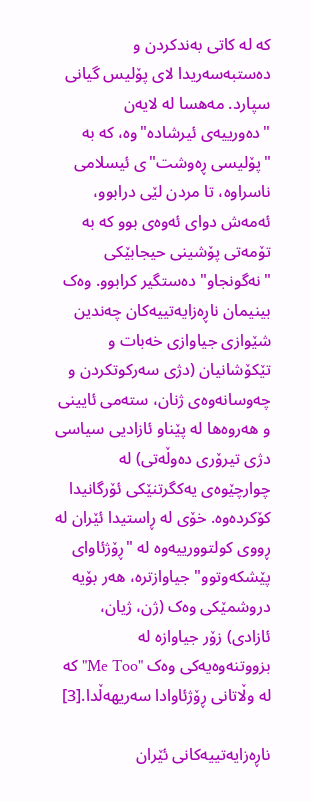کە لە کاتی بەندکردن و دەستبەسەریدا لای پۆلیس گیانی سپارد. مەهسا لە لایەن "دەورییەی ئیرشادە"وە، کە بە "پۆلیسی ڕەوشت"ی ئیسلامی ناسراوە، تا مردن لێی درابوو، ئەمەش دوای ئەوەی بوو کە بە تۆمەتی پۆشینی حیجابێکی "نەگونجاو" دەستگیر کرابوو. وەک بینیمان ناڕەزایەتییەکان چەندین شێوازی جیاوازی خەبات و تێکۆشانیان (دژی سەرکوتکردن و چەوسانەوەی ژنان، ستەمی ئایینی و هەروەها لە پێناو ئازادیی سیاسی دژی تیرۆری دەوڵەتی) لە چوارچێوەی یەکگرتنێکی ئۆرگانیدا کۆکردەوە. خۆی لە ڕاستیدا ئێران لە ڕووی کولتوورییەوە لە "ڕۆژئاوای پێشکەوتوو" جیاوازترە، هەر بۆیە دروشمێکی وەک (ژن، ژیان، ئازادی) زۆر جیاوازە لە بزووتنەوەیەکی وەک "Me Too" کە لە وڵاتانی ڕۆژئاوادا سەریهەڵدا.[3]

ناڕەزایەتییەکانی ئێران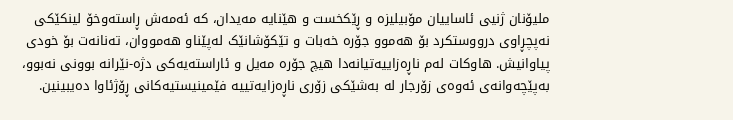ملیۆنان ژنیی ئاساییان مۆبیلیزە و ڕێکخست و هێنایە مەیدان، کە ئەمەش ڕاستەوخۆ لینکێکی نەپچڕاوی درووستکرد بۆ هەموو جۆرە خەبات و تێکۆشانێک لەپێناو هەمووان، تەنانەت بۆ خودی پیاوانیش. هاوکات لەم ناڕەزاییەتیانەدا هیچ جۆرە مەیل و ئاراستەیەکی دژە-نێرانە بوونی نەبوو، بەپێچەوانەی ئەوەی زۆرجار لە بەشێکی زۆری ناڕەزایەتییە فێمینیستیەکانی ڕۆژئاوا دەیبینین.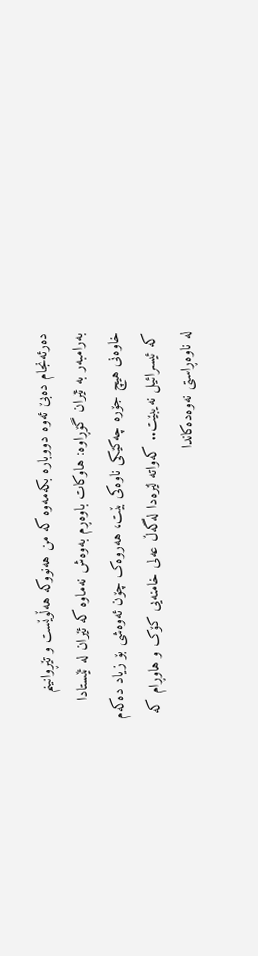دەرئەنجام دەبێ ئەوە دووبارە بکەمەوە کە من هەنووکە هەڵوێست و تێڕوانینم بەرامبەر بە ئێران گۆڕاوە: هاوکات باوەڕم بەوەش نەماوە کە ئێران لە ئێستادا خاوەنی هیچ جۆرە چەکێکی ناوەکی بێت، هەروەک چۆن ئەوەشی بۆ زیاد دەکەم کە ئیسرائیل نەیبێت.. کەواتە لێرەدا لەگەڵ عەلی خامنەیی کۆک و هاوڕام کە لە ناوەڕاستی نەوەدەکاندا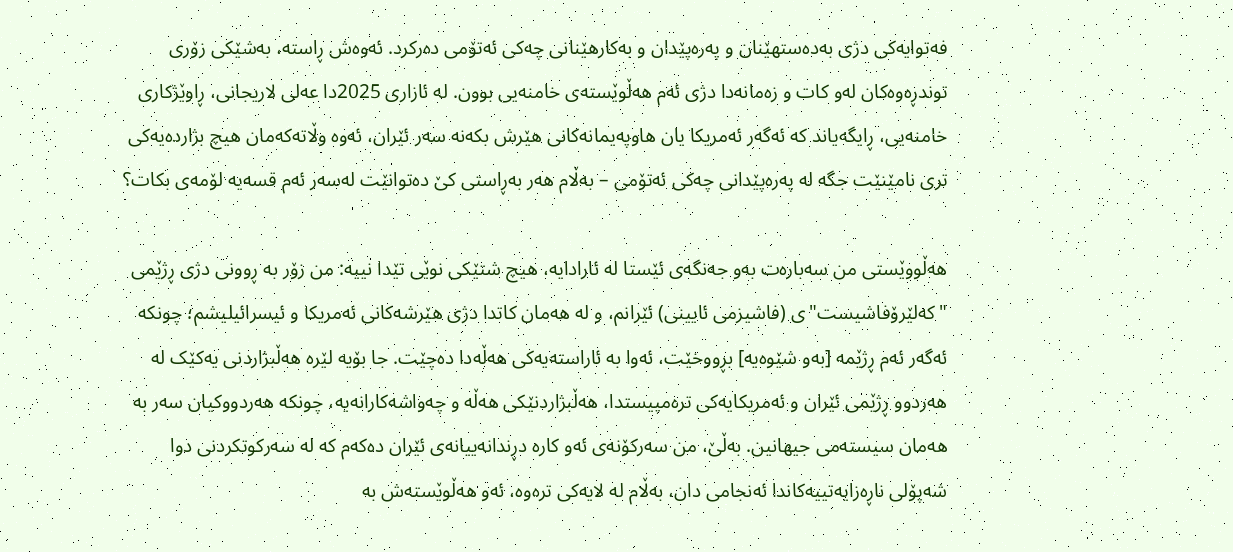فەتوایەکی دژی بەدەستهێنان و پەرەپێدان و بەکارهێنانی چەکی ئەتۆمی دەرکرد. ئەوەش ڕاستە، بەشێکی زۆری توندڕەوەکان لەو کات و زەمانەدا دژی ئەم هەڵوێستەی خامنەیی بوون. لە ئازاری 2025دا عەلی لاریجانی، ڕاوێژکاری خامنەیی، ڕایگەیاند کە ئەگەر ئەمریکا یان هاوپەیمانەکانی هێرش بکەنە سەر ئێران، ئەوە وڵاتەکەمان هیچ بژاردەیەکی تری نامێنێت جگە لە پەرەپێدانی چەکی ئەتۆمی – بەڵام هەر بەڕاستی کێ دەتوانێت لەسەر ئەم قسەیە لۆمەی بکات؟

هەڵووێستی من سەبارەت بەو جەنگەی ئێستا لە ئارادایە، هیچ شتێکی نوێی تێدا نییە: من زۆر بە ڕوونی دژی ڕژێمی "کەلێرۆفاشیست"ی (فاشیزمی ئایینی) ئێرانم، و لە هەمان کاتدا دژی هێرشەکانی ئەمریکا و ئیسرائیلیشم؛ چونکە ئەگەر ئەم ڕژێمە [بەو شێوەیە] بڕووخێت، ئەوا بە ئاراستەیەکی هەڵەدا دەچێت. جا بۆیە لێرە هەڵبژاردنی یەکێک لە هەردوو ڕژێمی ئێران و ئەمریکایەکی ترەمپیستدا، هەڵبژاردنێکی هەڵە و چەواشەکارانەیە، چونکە هەردووکیان سەر بە هەمان سیستەمی جیهانین. بەڵێ، من سەرکۆنەی ئەو کارە دڕندانەییانەی ئێران دەکەم کە لە سەرکوتکردنی دوا شەپۆلی ناڕەزایەتییەکاندا ئەنجامی دان، بەڵام لە لایەکی ترەوە، ئەو هەڵوێستەش بە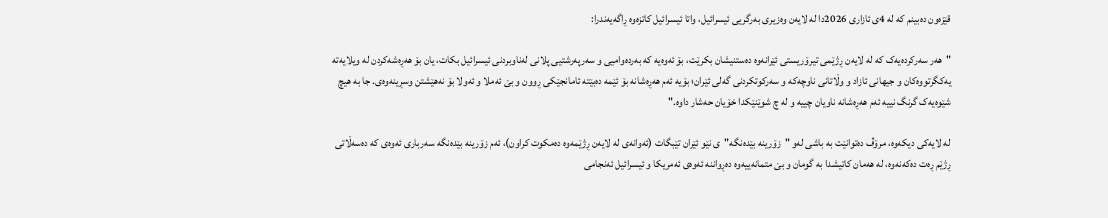قێزەون دەبینم کە لە 4ی ئازاری 2026دا لە لایەن وەزیری بەرگریی ئیسرائیل، واتا ئیسرائیل کاتزەوە ڕاگەیەندرا:

"هەر سەرکردەیەک کە لە لایەن ڕژێمی تیرۆریستی ئێرانەوە دەستنیشان بکرێت، بۆ ئەوەیە کە بەردەوامیی و سەرپەرشتیی پلانی لەناوبردنی ئیسرائیل بکات، یان بۆ هەڕەشەکردن لە ویلایەتە یەکگرتووەکان و جیهانی ئازاد و وڵاتانی ناوچەکە و سەرکوتکردنی گەلی ئێران؛ بۆیە ئەم هەڕەشانە بۆ ئێمە دەبێتە ئامانجێکی ڕوون و بێ ئەملا و ئەولا بۆ نەهێشتن وسڕینەوەی. جا بە هیچ شێوەیەک گرنگ نییە ئەم هەڕەشانە ناویان چییە و لە چ شوێنێکدا خۆیان حەشار داوە."

لە لایەکی دیکەوە، مرۆڤ دەتوانێت بە باشی لەو "زۆرینە بێدەنگە"ی نێو ئێران تێبگات (ئەوانەی لە لایەن ڕژێمەوە دەمکوت کراون)، ئەم زۆرینە بێدەنگە سەرباری ئەوەی کە دەسەڵاتی ڕژێم ڕەت دەکەنەوە، لە هەمان کاتیشدا بە گومان و بێ متمانەییەوە دەڕواننە ئەوەی ئەمریکا و ئیسرائیل ئەنجامی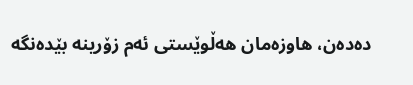دەدەن، هاوزەمان هەڵوێستی ئەم زۆرینە بێدەنگە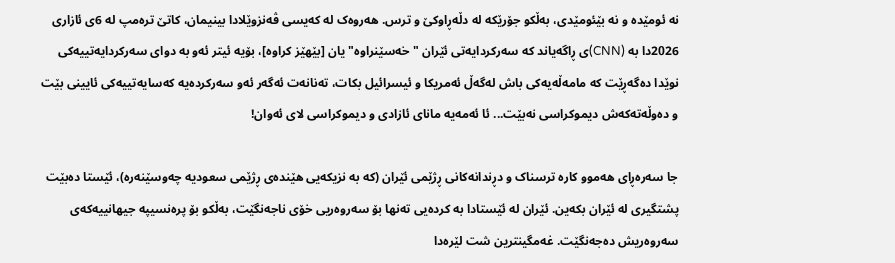نە ئومێدە و نە بێئومێدی، بەڵکو جۆرێکە لە دڵەڕاوکێ و ترس. هەروەک لە کەیسی ڤەنزوێلادا بینیمان، کاتێ ترەمپ لە 6ی ئازاری 2026دا بە (CNN)ی ڕاگەیاند کە سەرکردایەتی ئێران "خەسێنراوە" یان [بێهێز کراوە]، بۆیە ئیتر ئەو بە دوای سەرکردایەتییەکی نوێدا دەگەڕێت کە مامەڵەیەکی باش لەگەڵ ئەمریکا و ئیسرائیل بکات، تەنانەت ئەگەر ئەو سەرکردەیە کەسایەتییەکی ئایینی بێت و دەوڵەتەکەش دیموکراسی نەبێت... ئا ئەمەیە مانای ئازادی و دیموکراسی لای ئەوان!

جا سەرەڕای هەموو کارە ترسناک و دڕندانەکانی ڕژێمی ئێران (کە بە نزیکەیی هێندەی ڕژێمی سعودیە چەوسێنەرە)، ئێستا دەبێت پشتگیری لە ئێران بکەین. ئێران لە ئێستادا بە کردەیی تەنها بۆ سەروەریی خۆی ناجەنگێت، بەڵکو بۆ پرەنسیپە جیهانییەکەی سەروەریش دەجەنگێت. غەمگینترین شت لێرەدا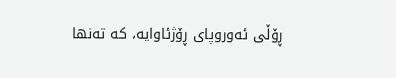ڕۆڵی ئەوروپای ڕۆژئاوایە، کە تەنها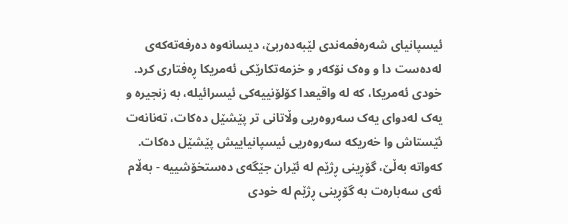ئیسپانیای شەرەفمەندی لێبەدەربێ، دیسانەوە دەرفەتەکەی لەدەست دا و وەک نۆکەر و خزمەتکارێکی ئەمریکا ڕەفتاری کرد. خودی ئەمریکا، کە لە واقیعدا کۆلۆنییەکی ئیسرائیلە، بە زنجیرە و یەک لەدوای یەک سەروەریی وڵاتانی تر پێشێل دەکات، تەنانەت ئێستاش وا خەریکە سەروەریی ئیسپانیاییش پێشێل دەکات. کەواتە بەڵێ، گۆڕینی ڕژێم لە ئێران جێگەی دەستخۆشییە - بەڵام ئەی سەبارەت بە گۆڕینی ڕژێم لە خودی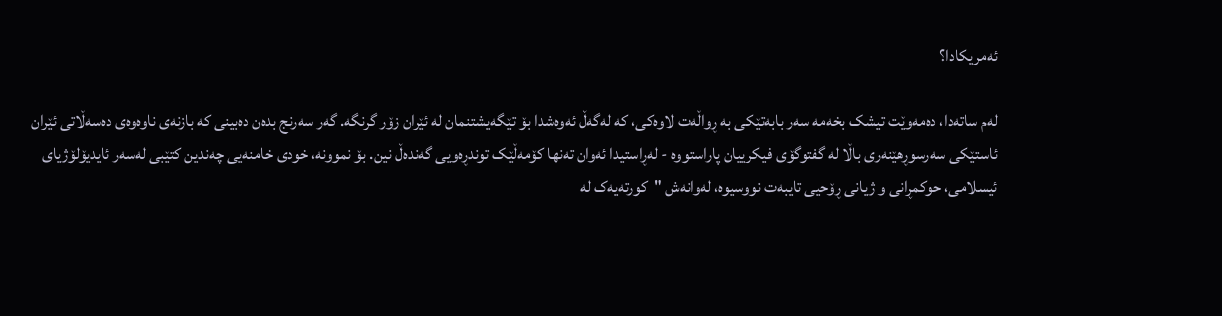ئەمریکادا؟

لەم ساتەدا، دەمەوێت تیشک بخەمە سەر بابەتێکی بە ڕواڵەت لاوەکی، کە لەگەڵ ئەوەشدا بۆ تێگەیشتنمان لە ئێران زۆر گرنگە. گەر سەرنج بدەن دەبینی کە بازنەی ناوەوەی دەسەڵاتی ئێران ئاستێکی سەرسوڕهێنەری باڵا لە گفتوگۆی فیکرییان پاراستووە - لەڕاستیدا ئەوان تەنها کۆمەڵێک توندڕەویی گەندەڵ نین. بۆ نموونە، خودی خامنەیی چەندین کتێبی لەسەر ئایدیۆلۆژیای ئیسلامی، حوکمڕانی و ژیانی ڕۆحیی تایبەت نووسیوە، لەوانەش "کورتەیەک لە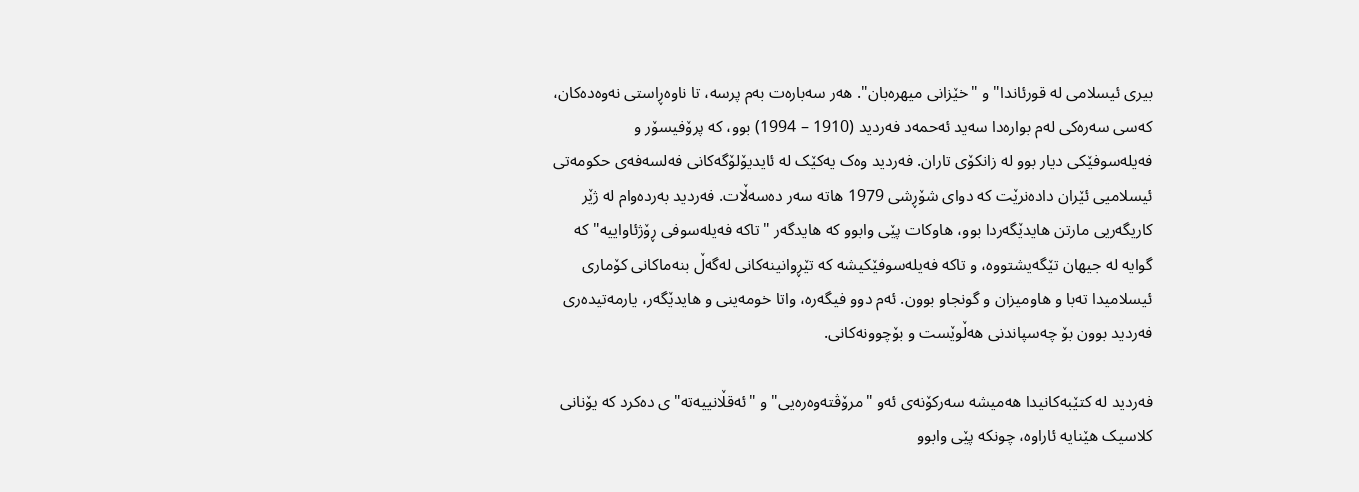بیری ئیسلامی لە قورئاندا" و "خێزانی میهرەبان". هەر سەبارەت بەم پرسە، تا ناوەڕاستی نەوەدەکان، کەسی سەرەکی لەم بوارەدا سەید ئەحمەد فەردید (1910 – 1994) بوو، کە پرۆفیسۆر و فەیلەسوفێکی دیار بوو لە زانکۆی تاران. فەردید وەک یەکێک لە ئایدیۆلۆگەکانی فەلسەفەی حکومەتی ئیسلامیی ئێران دادەنرێت کە دوای شۆڕشی 1979 هاتە سەر دەسەڵات. فەردید بەردەوام لە ژێر کاریگەریی مارتن هایدێگەردا بوو، هاوکات پێی وابوو کە هایدگەر "تاکە فەیلەسوفی ڕۆژئاواییە" کە گوایە لە جیهان تێگەیشتووە، و تاکە فەیلەسوفێکیشە کە تێڕوانینەکانی لەگەڵ بنەماکانی کۆماری ئیسلامیدا تەبا و هاومیزان و گونجاو بوون. ئەم دوو فیگەرە، واتا خومەینی و هایدێگەر، یارمەتیدەری فەردید بوون بۆ چەسپاندنی هەڵوێست و بۆچوونەکانی.

فەردید لە کتێبەکانیدا هەمیشە سەرکۆنەی ئەو "مرۆڤتەوەرەیی" و "ئەقڵانییەتە"ی دەکرد کە یۆنانی کلاسیک هێنایە ئاراوە، چونکە پێی وابوو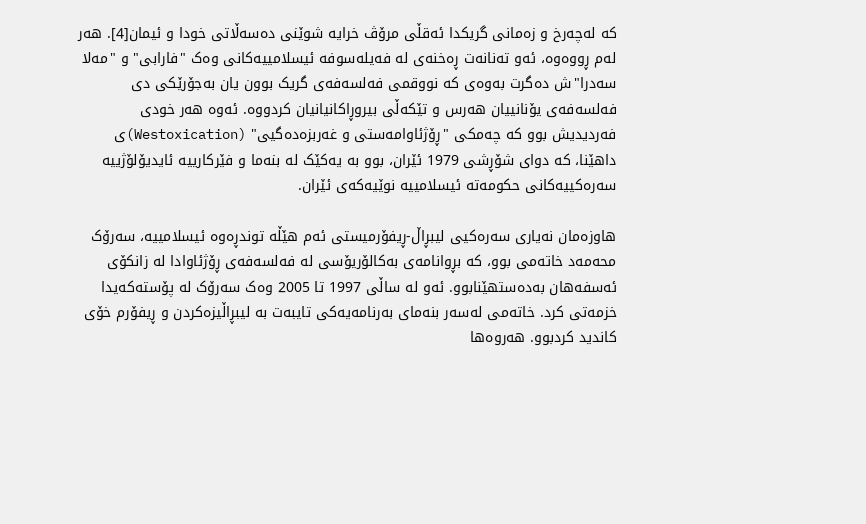کە لەچەرخ و زەمانی گریکدا ئەقڵی مرۆڤ خرایە شوێنی دەسەڵاتی خودا و ئیمان[4]. هەر لەم ڕووەوە، ئەو تەنانەت ڕەخنەی لە فەیلەسوفە ئیسلامییەکانی وەک "فارابی" و "مەلا سەدرا"ش دەگرت بەوەی کە نووقمی فەلسەفەی گریک بوون یان بەجۆرێکی دی فەلسەفەی یۆنانییان هەرس و تێکەڵی بیروڕاکانیانیان کردووە. ئەوە هەر خودی فەردیدیش بوو کە چەمکی "ڕۆژئاوامەستی و غەربزەدەگیی" (Westoxication)ی داهێنا، کە دوای شۆڕشی 1979 ئێران، بوو بە یەکێک لە بنەما و فێرکارییە ئایدیۆلۆژییە سەرەکییەکانی حکومەتە ئیسلامییە نوێیەکەی ئێران.

هاوزەمان نەیاری سەرەکیی لیبڕاڵ-ڕیفۆرمیستی ئەم هێڵە توندڕەوە ئیسلامییە، سەرۆک محەمەد خاتەمی بوو، کە بڕوانامەی بەکالۆریۆسی لە فەلسەفەی ڕۆژئاوادا لە زانکۆی ئەسفەهان بەدەستهێنابوو. ئەو لە ساڵی 1997 تا 2005 وەک سەرۆک لە پۆستەکەیدا خزمەتی کرد. خاتەمی لەسەر بنەمای بەرنامەیەکی تایبەت بە لیبڕاڵیزەکردن و ڕیفۆرم خۆی کاندید کردبوو. هەروەها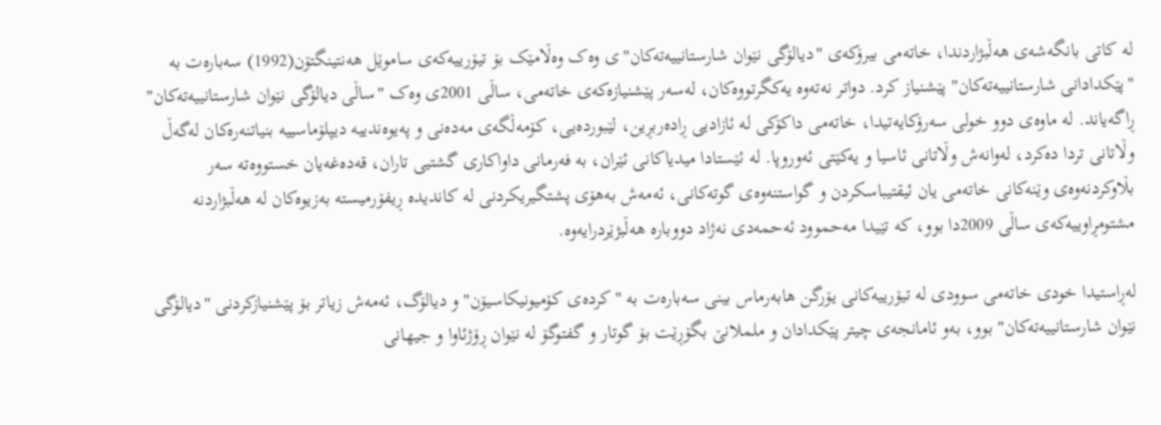لە کاتی بانگەشەی هەڵبژاردندا، خاتەمی بیرۆکەی "دیالۆگی نێوان شارستانییەتەکان"ی وەک وەڵامێک بۆ تیۆرییەکەی ساموێل هەنتینگتۆن(1992) سەبارەت بە "پێکدادانی شارستانییەتەکان" پێشنیاز کرد. دواتر نەتەوە یەکگرتووەکان، لەسەر پێشنیازەکەی خاتەمی، ساڵی 2001ی وەک "ساڵی دیالۆگی نێوان شارستانییەتەکان" ڕاگەیاند. لە ماوەی دوو خولی سەرۆکایەتیدا، خاتەمی داکۆکی لە ئازادیی ڕادەربڕین، لێبوردەیی، کۆمەڵگەی مەدەنی و پەیوەندییە دیپلۆماسییە بنیاتنەرەکان لەگەڵ وڵاتانی تردا دەکرد، لەوانەش وڵاتانی ئاسیا و یەکێتی ئەوروپا. لە ئێستادا میدیاکانی ئێران، بە فەرمانی داواکاری گشتیی تاران، قەدەغەیان خستووەتە سەر بڵاوکردنەوەی وێنەکانی خاتەمی یان ئیقتیباسکردن و گواستنەوەی گوتەکانی، ئەمەش بەهۆی پشتگیریکردنی لە کاندیدە ڕیفۆرمیستە بەزیوەکان لە هەڵبژاردنە مشتومڕاوییەکەی ساڵی 2009دا بوو، کە تێیدا مەحموود ئەحمەدی نەژاد دووبارە هەڵبژێردرایەوە.

لەڕاستیدا خودی خاتەمی سوودی لە تیۆرییەکانی یۆرگن هابەرماس بینی سەبارەت بە "کردەی کۆمیونیکاسیۆن" و دیالۆگ، ئەمەش زیاتر بۆ پێشنیازکردنی "دیالۆگی نێوان شارستانییەتەکان" بوو، بەو ئامانجەی چیتر پێکدادان و ململانێ بگۆڕێت بۆ گوتار و گفتوگۆ لە نێوان ڕۆژئاوا و جیهانی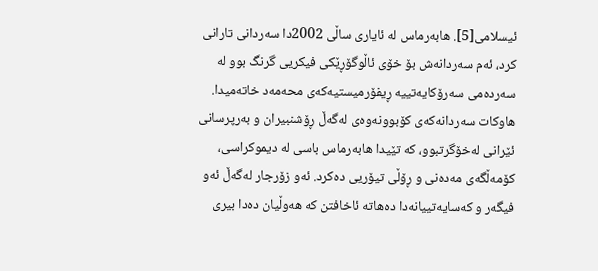ئیسلامی[5]. هابەرماس لە ئایاری ساڵی 2002دا سەردانی تارانی کرد، ئەم سەردانەش بۆ خۆی ئاڵوگۆڕێکی فیکریی گرنگ بوو لە سەردەمی سەرۆکایەتییە ڕیفۆرمیستیەکەی محەمەد خاتەمیدا. هاوکات سەردانەکەی کۆبوونەوەی لەگەڵ ڕۆشنبیران و بەرپرسانی ئێرانی لەخۆگرتبوو، کە تێیدا هابەرماس باسی لە دیموکراسی، کۆمەڵگەی مەدەنی و ڕۆڵی تیۆریی دەکرد. ئەو زۆرجار لەگەڵ ئەو فیگەر و کەسایەتییانەدا دەهاتە ئاخافتن کە هەوڵیان دەدا بیری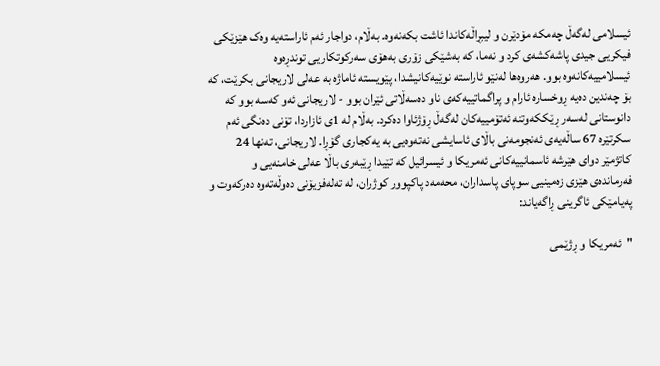ئیسلامی لەگەڵ چەمکە مۆدێرن و لیبڕاڵەکاندا ئاشت بکەنەوە. بەڵام، دواجار ئەم ئاراستەیە وەک هێزێکی فیکریی جیدی پاشەکشەی کرد و نەما، کە بەشێکی زۆری بەهۆی سەرکوتکاریی توندڕەوە ئیسلامییەکانەوە بوو. هەروەها لەنێو ئاراستە نوێیەکانیشدا، پێویستە ئاماژە بە عەلی لاریجانی بکرێت، کە بۆ چەندین دەیە ڕوخسارە ئارام و پراگماتییەکەی ناو دەسەڵاتی ئێران بوو - لاریجانی ئەو کەسە بوو کە دانوستانی لەسەر ڕێککەوتنە ئەتۆمییەکان لەگەڵ ڕۆژئاوا دەکرد. بەڵام لە 1ی ئازاردا، تۆنی دەنگی ئەم سکرتێرە 67 ساڵەیەی ئەنجومەنی باڵای ئاسایشی نەتەوەیی بە یەکجاری گۆڕا. لاریجانی، تەنها 24 کاتژمێر دوای هێرشە ئاسمانییەکانی ئەمریکا و ئیسرائیل کە تێیدا ڕێبەری باڵا عەلی خامنەیی و فەرماندەی هێزی زەمینیی سوپای پاسداران، محەمەد پاکپوور کوژران، لە تەلەفزیۆنی دەوڵەتەوە دەرکەوت و پەیامێکی ئاگرینی ڕاگەیاند:

"ئەمریکا و ڕژێمی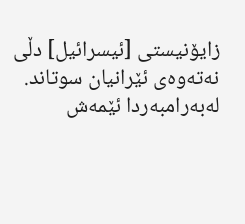زایۆنیستی [ئیسرائیل] دڵی نەتەوەی ئێرانیان سوتاند. لەبەرامبەردا ئێمەش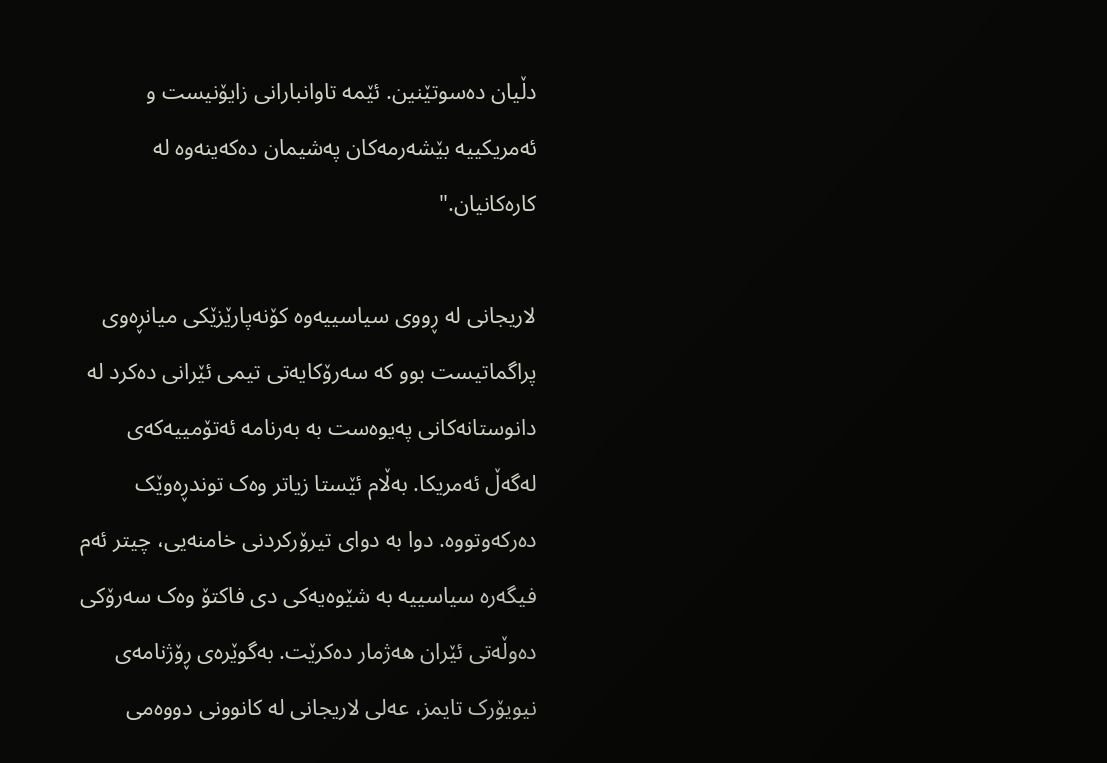دڵیان دەسوتێنین. ئێمە تاوانبارانی زایۆنیست و ئەمریکییە بێشەرمەکان پەشیمان دەکەینەوە لە کارەکانیان."

لاریجانی لە ڕووی سیاسییەوە کۆنەپارێزێکی میانڕەوی پراگماتیست بوو کە سەرۆکایەتی تیمی ئێرانی دەکرد لە دانوستانەکانی پەیوەست بە بەرنامە ئەتۆمییەکەی لەگەڵ ئەمریکا. بەڵام ئێستا زیاتر وەک توندڕەوێک دەرکەوتووە. دوا بە دوای تیرۆرکردنی خامنەیی، چیتر ئەم فیگەرە سیاسییە بە شێوەیەکی دی فاکتۆ وەک سەرۆکی دەوڵەتی ئێران هەژمار دەکرێت. بەگوێرەی ڕۆژنامەی نیویۆرک تایمز، عەلی لاریجانی لە کانوونی دووەمی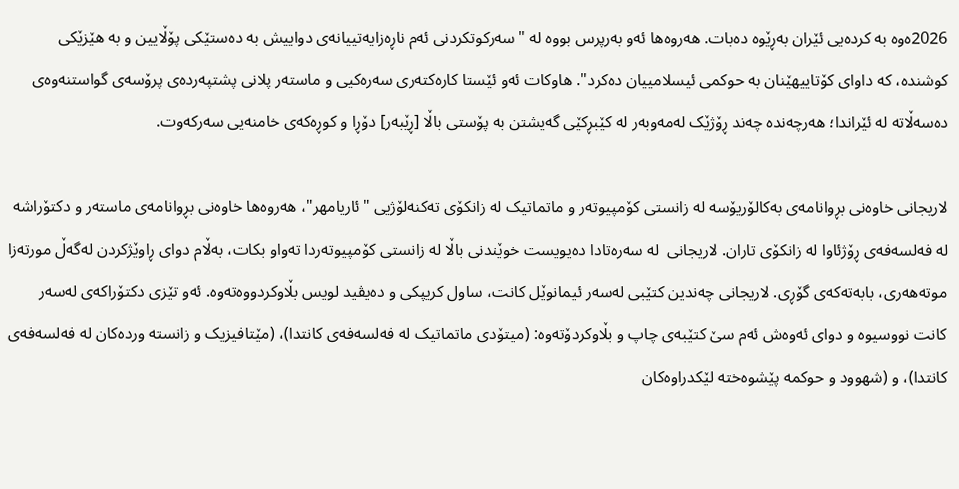2026ەوە بە کردەیی ئێران بەڕێوە دەبات. هەروەها ئەو بەرپرس بووە لە "سەرکوتکردنی ئەم ناڕەزایەتییانەی دواییش بە دەستێکی پۆڵایین و بە هێزێکی کوشندە، کە داوای کۆتاییهێنان بە حوکمی ئیسلامییان دەکرد". هاوکات ئەو ئێستا کارەکتەری سەرەکیی و ماستەر پلانی پشتپەردەی پرۆسەی گواستنەوەی دەسەڵاتە لە ئێراندا؛ هەرچەندە چەند ڕۆژێک لەمەوبەر لە کێبڕکێی گەیشتن بە پۆستی باڵا [ڕێبەر] دۆڕا و کوڕەکەی خامنەیی سەرکەوت.

لاریجانی خاوەنی بڕوانامەی بەکالۆریۆسە لە زانستی کۆمپیوتەر و ماتماتیک لە زانکۆی تەکنەلۆژیی "ئاریامهر"، هەروەها خاوەنی بڕوانامەی ماستەر و دکتۆراشە لە فەلسەفەی ڕۆژئاوا لە زانکۆی تاران. لاریجانی  لە سەرەتادا دەیویست خوێندنی باڵا لە زانستی کۆمپیوتەردا تەواو بکات، بەڵام دوای ڕاوێژکردن لەگەڵ مورتەزا موتەهەری، بابەتەکەی گۆڕی. لاریجانی چەندین کتێبی لەسەر ئیمانوێل کانت، ساول کریپکی و دەیڤید لویس بڵاوکردووەتەوە. ئەو تێزی دکتۆراکەی لەسەر کانت نووسیوە و دوای ئەوەش ئەم سێ کتێبەی چاپ و بڵاوکردۆتەوە: (میتۆدی ماتماتیک لە فەلسەفەی کانتدا)، (مێتافیزیک و زانستە وردەکان لە فەلسەفەی کانتدا)، و (شهوود و حوکمە پێشوەختە لێکدراوەکان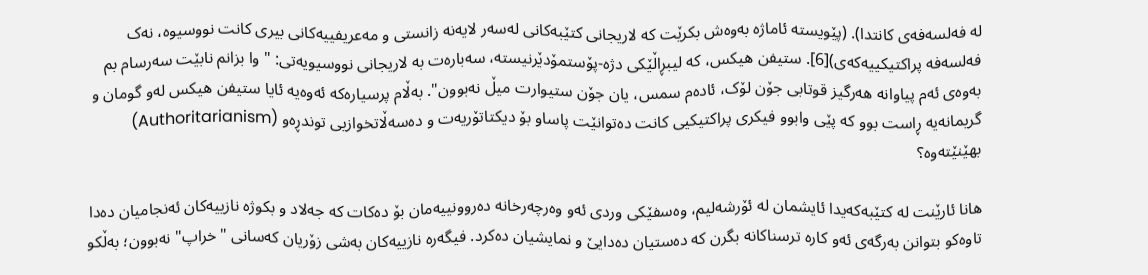لە فەلسەفەی کانتدا). (پێویستە ئاماژە بەوەش بکرێت کە لاریجانی کتێبەکانی لەسەر لایەنە زانستی و مەعریفییەکانی بیری کانت نووسیوە، نەک فەلسەفە پراکتیکییەکەی)[6]. ستیفن هیکس، کە لیبڕاڵێکی دژە-پۆستمۆدێرنیستە، سەبارەت بە لاریجانی نووسیویەتی: "وا بزانم نابێت سەرسام بم بەوەی ئەم پیاوانە هەرگیز قوتابی جۆن لۆک، ئادەم سمس، یان جۆن ستیوارت میڵ نەبوون". بەڵام پرسیارەکە ئەوەیە ئایا ستیفن هیکس لەو گومان و گریمانەیە ڕاست بوو کە پێی وابوو فیکری پراکتیکیی کانت دەتوانێت پاساو بۆ دیکتاتۆریەت و دەسەڵاتخوازیی توندڕەو (Authoritarianism) بهێنێتەوە؟

هانا ئارێنت لە کتێبەکەیدا ئایشمان لە ئۆرشەلیم، وەسفێکی وردی ئەو وەرچەرخانە دەروونییەمان بۆ دەکات کە جەلاد و بکوژە نازییەکان ئەنجامیان دەدا تاوەکو بتوانن بەرگەی ئەو کارە ترسناکانە بگرن کە دەستیان دەدایێ و نمایشیان دەکرد. فیگەرە نازییەکان بەشی زۆریان کەسانی "خراپ" نەبوون؛ بەڵکو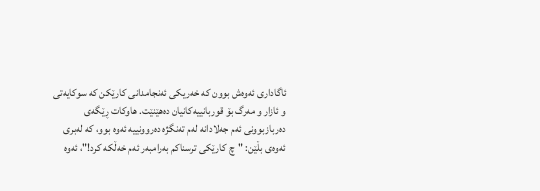ئاگاداری ئەوەش بوون کە خەریکی ئەنجامدانی کارێکن کە سوکایەتی و ئازار و مەرگ بۆ قوربانییەکانیان دەهێنێت. هاوکات ڕێگەی دەربازبوونی ئەم جەلادانە لەم تەنگژە دەروونییە ئەوە بوو، کە لەبری ئەوەی بڵێن: "چ کارێکی ترسناکم بەرامبەر ئەم خەڵکە کرد!"، ئەوە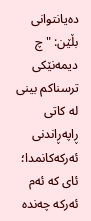دەیانتوانی بڵێن: "چ دیمەنێکی ترسناکم بینی لە کاتی ڕاپەڕاندنی ئەرکەکانمدا؛ ئای کە ئەم ئەرکە چەندە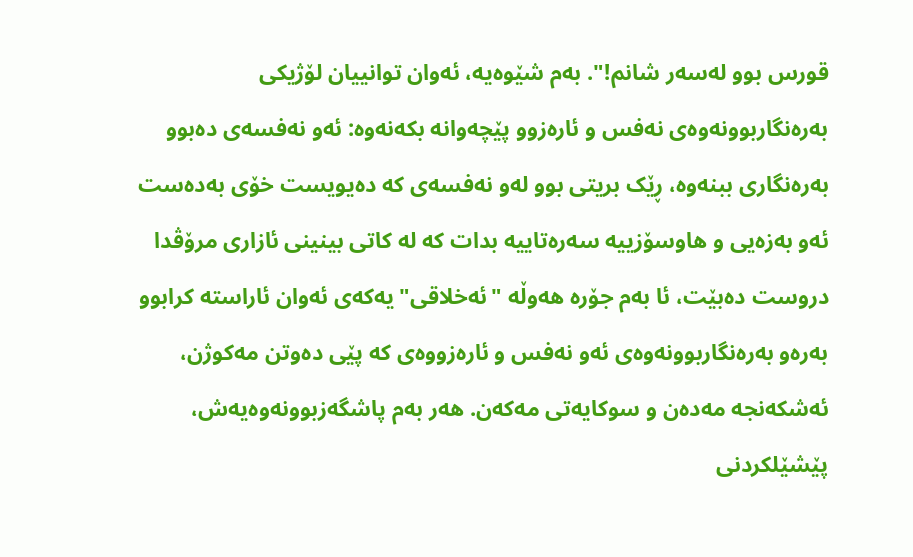قورس بوو لەسەر شانم!". بەم شێوەیە، ئەوان توانییان لۆژیکی بەرەنگاربوونەوەی نەفس و ئارەزوو پێچەوانە بکەنەوە: ئەو نەفسەی دەبوو بەرەنگاری ببنەوە، ڕێک بریتی بوو لەو نەفسەی کە دەیویست خۆی بەدەست ئەو بەزەیی و هاوسۆزییە سەرەتاییە بدات کە لە کاتی بینینی ئازاری مرۆڤدا دروست دەبێت، ئا بەم جۆرە هەوڵە "ئەخلاقی"یەکەی ئەوان ئاراستە کرابوو بەرەو بەرەنگاربوونەوەی ئەو نەفس و ئارەزووەی کە پێی دەوتن مەکوژن، ئەشکەنجە مەدەن و سوکایەتی مەکەن. هەر بەم پاشگەزبوونەوەیەش، پێشێلکردنی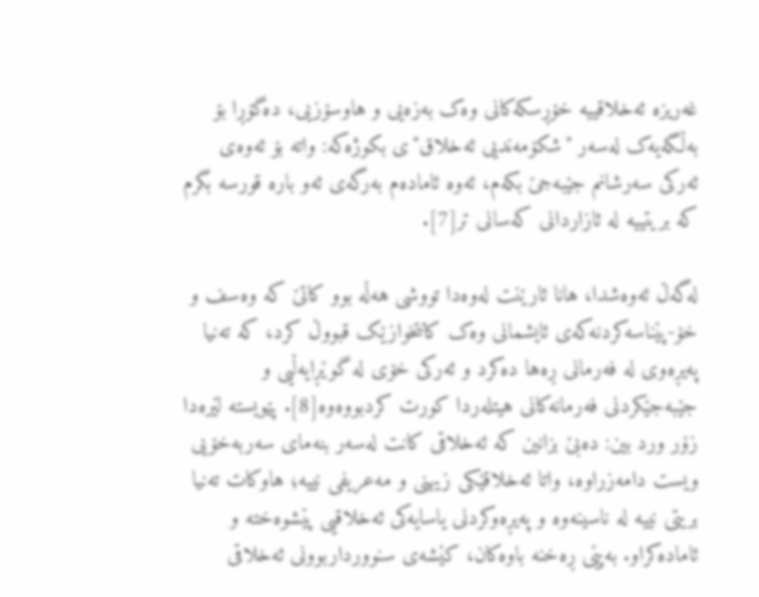غەریزە ئەخلاقییە خۆڕسکەکانی وەک بەزەیی و هاوسۆزیی، دەگۆڕا بۆ بەڵگەیەک لەسەر "شکۆمەندیی ئەخلاق"ی بکوژەکە: واتە بۆ ئەوەی ئەرکی سەرشانم جێبەجێ بکەم، ئەوە ئامادەم بەرگەی ئەو بارە قورسە بگرم کە بریتییە لە ئازاردانی کەسانی تر[7].

لەگەڵ ئەوەشدا، هانا ئارێنت لەوەدا تووشی هەڵە بوو کاتێ کە وەسف و خۆ-پێناسەکردنەکەی ئایشمانی وەک کانتخوازێک قبووڵ کرد، کە تەنیا پەیڕەوی لە فەرمانی ڕەها دەکرد و ئەرکی خۆی لە گوێڕایەڵیی و جێبەجێکردنی فەرمانەکانی هیتلەردا کورت کردبووەوە[8]. پێویستە لێرەدا زۆر ورد بین: دەبێ بزانین کە ئەخلاقی کانت لەسەر بنەمای سەربەخۆیی ویست دامەزراوە، واتا ئەخلاقێکی زیهنی و مەعریفی نییە؛ هاوکات تەنیا بریتی نییە لە ناسینەوە و پەیڕەوکردنی یاسایەکی ئەخلاقیی پێشوەختە و ئامادەکراو. بەپێی ڕەخنە باوەکان، کێشەی سنوورداربوونی ئەخلاقی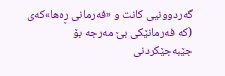گەردوونیی کانت و «فەرمانی ڕەها»کەی (کە فەرمانێکی بێ مەرجە بۆ جێبەجێکردنی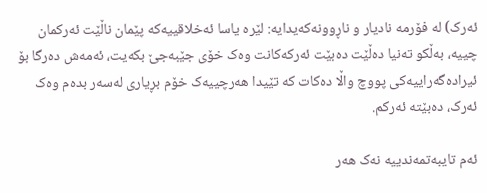ئەرک) لە فۆرمە نادیار و ناڕوونەکەیدایە: لێرە یاسا ئەخلاقییەکە پێمان ناڵێت ئەرکمان چییە، بەڵکو تەنیا دەڵێت دەبێت ئەرکەکانت وەک خۆی جێبەجێ بکەیت، ئەمەش دەرگا بۆ ئیرادەگەراییەکی پووچ واڵا دەکات کە تێیدا هەرچییەک خۆم بڕیاری لەسەر بدەم وەک ئەرک، دەبێتە ئەرکم.

ئەم تایبەتمەندییە نەک هەر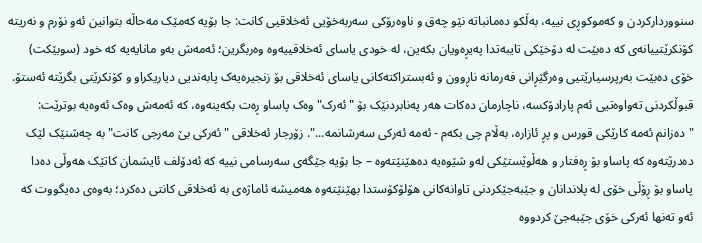سنووردارکردن و کەموکوڕی نییە، بەڵکو دەمانباتە نێو چەق و ناوەرۆکی سەربەخۆیی ئەخلاقیی کانت: جا بۆیە کەمێک مەحاڵە بتوانین ئەو نۆرم و نەریتە کۆنکرێتییانەی کە دەبێت لە دۆخێکی تایبەتدا پەیڕەویان بکەین، لە خودی یاسای ئەخلاقییەوە وەربگرین؛ ئەمەش بەو مانایەیە کە خود (سوبێکت) خۆی دەبێت بەرپرسیارێتیی وەرگێڕانی فەرمانە ناڕوون و ئەبستراکتەکانی یاسای ئەخلاقی بۆ زنجیرەیەک پابەندیی دیاریکراو و کۆنکرێتی بگرێتە ئەستۆ. قبوڵکردنی تەواوەتیی ئەم پارادۆکسە، ناچارمان دەکات هەر پەنابردنێک بۆ "ئەرک" وەک پاساو ڕەت بکەینەوە، کە ئەمەش وەک ئەوەیە بوترێت: "دەزانم ئەمە کارێکی قورس و پڕ ئازارە، بەڵام چی بکەم - ئەمە ئەرکی سەرشانمە...". زۆرجار ئەخلاقی "ئەرکی بێ مەرجی کانت" بە چەشنێک لێک دەدرێتەوە کە پاساو بۆ ڕەفتار و هەڵوێستێکی لەو شێوەیە دەهێنێتەوە – جا بۆیە جێگەی سەرسامی نییە کە ئەدۆلف ئایشمان کاتێک هەوڵی دەدا پاساو بۆ ڕۆڵی خۆی لە پلاندانان و جێبەجێکردنی تاوانەکانی هۆلۆکۆستدا بهێنێتەوە هەمیشە ئاماژەی بە ئەخلاقی کانتی دەکرد؛ بەوەی دەیگووت کە ئەو تەنها ئەرکی خۆی جێبەجێ کردووە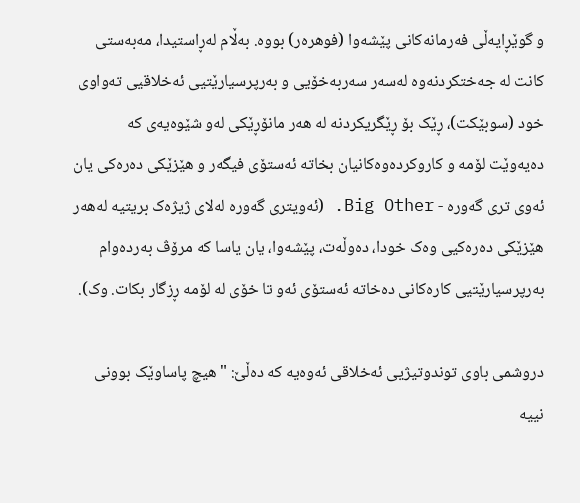و گوێڕایەڵی فەرمانەکانی پێشەوا (فوهرەر) بووە. بەڵام لەڕاستیدا، مەبەستی کانت لە جەختکردنەوە لەسەر سەربەخۆیی و بەرپرسیارێتیی ئەخلاقیی تەواوی خود (سوبێکت)، ڕێک بۆ ڕێگریکردنە لە هەر مانۆڕێکی لەو شێوەیەی کە دەیەوێت لۆمە و کاروکردەوەکانیان بخاتە ئەستۆی فیگەر و هێزێکی دەرەکی یان ئەوی تری گەورە - Big Other. (ئەویتری گەورە لەلای ژیژەک بریتیە لەهەر هێزێکی دەرەکیی وەک خودا، دەوڵەت، پێشەوا، یان یاسا کە مرۆڤ بەردەوام بەرپرسیارێتیی کارەکانی دەخاتە ئەستۆی ئەو تا خۆی لە لۆمە ڕزگار بکات. وک).

دروشمی باوی توندوتیژیی ئەخلاقی ئەوەیە کە دەڵێ: "هیچ پاساوێک بوونی نییە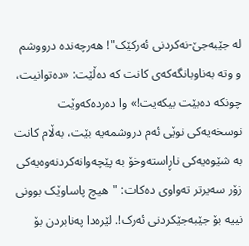لە جێبەجێ-نەکردنی ئەرکێک"! هەرچەندە درووشم و وتە بەناوبانگەکەی کانت کە دەڵێت: «دەتوانیت، چونکە دەبێت بیکەیت!» وا دەردەکەوێت نوسخەیەکی نوێی ئەم دروشمەیە بێت، بەڵام کانت بە شێوەیەکی ناڕاستەوخۆ بە پێچەوانەکردنەوەیەکی زۆر سەیرتر تەواوی دەکات: "هیچ پاساوێک بوونی نییە بۆ جێبەجێکردنی ئەرک!. لێرەدا پەنابردن بۆ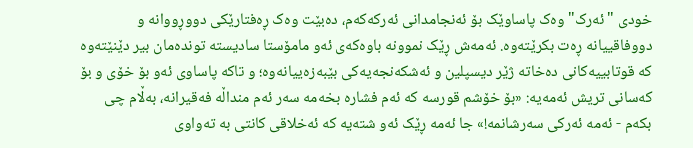خودی "ئەرک" وەک پاساوێک بۆ ئەنجامدانی ئەرکەکەم، دەبێت وەک ڕەفتارێکی دووڕووانە و دووفاقییانە ڕەت بکرێتەوە. ئەمەش ڕێک نموونە باوەکەی ئەو مامۆستا سادیستە توندەمان بیر دێنێتەوە کە قوتابییەکانی دەخاتە ژێر دیسپلین و ئەشکەنجەیەکی بێبەزەییانەوە؛ و تاکە پاساوی ئەو بۆ خۆی و بۆ کەسانی تریش ئەمەیە: «بۆ خۆشم قورسە کە ئەم فشارە بخەمە سەر ئەم منداڵە فەقیرانە، بەڵام چی بکەم - ئەمە ئەرکی سەرشانمە!» جا ئەمە ڕێک ئەو شتەیە کە ئەخلاقی کانتی بە تەواوی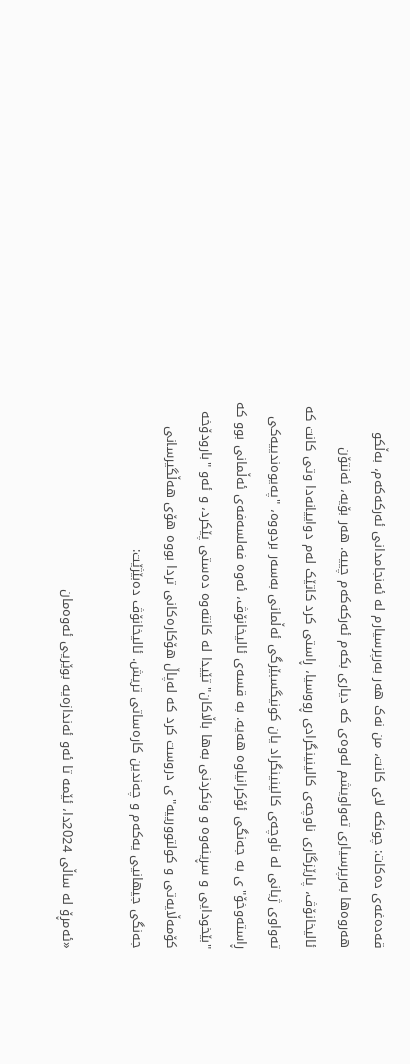قەدەغەی دەکات: چونکە لای کانت، من نەک هەر بەرپرسیارم لە ئەنجامدانی ئەرکەکەم، بەڵکو هەروەها بەرپرسیاری تەواویشم لەوەی کە دیاری بکەم ئەرکەکەم چییە. هەر بۆیە، ئەنتۆن ئالیخانۆڤ، پارێزگاری ناوچەی کالینینگرادی ڕووسیا، ڕاستی کرد کاتێک لەم دواییانەدا وتی کانت کە تەواوی ژیانی لە ناوچەی کالینینگراد یان کونیگسبێرگی ئەڵمانی بەسەر بردووە، "پەیوەندییەکی ڕاستەوخۆ"ی بە جەنگی ئۆکرانیاوە هەیە. بە قسەی ئالیخانۆڤ، ئەوە فەلسەفەی ئەڵمانی بوو کە "بێخودایی و سڕینەوە و ونکردنی بەها باڵاکان" تێیدا لە کانتەوە دەستی پێکرد، و ئەو "بارودۆخە کۆمەڵایەتی و کولتوورییە"ی دروست کرد کە لەپاڵ هۆکارەکانی تردا بووە هۆی هەڵگیرسانی جەنگی جیهانیی یەکەم و چەندین کارەساتی تریش. ئالیخانۆڤ دەبێژێت:

«ئەمڕۆ لە ساڵی 2024دا، ئێمە تا ئەو ئەندازەیە بوێریی ئەوەمان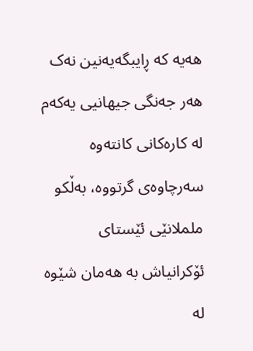هەیە کە ڕایبگەیەنین نەک هەر جەنگی جیهانیی یەکەم لە کارەکانی کانتەوە سەرچاوەی گرتووە، بەڵکو ململانێی ئێستای ئۆکرانیاش بە هەمان شێوە لە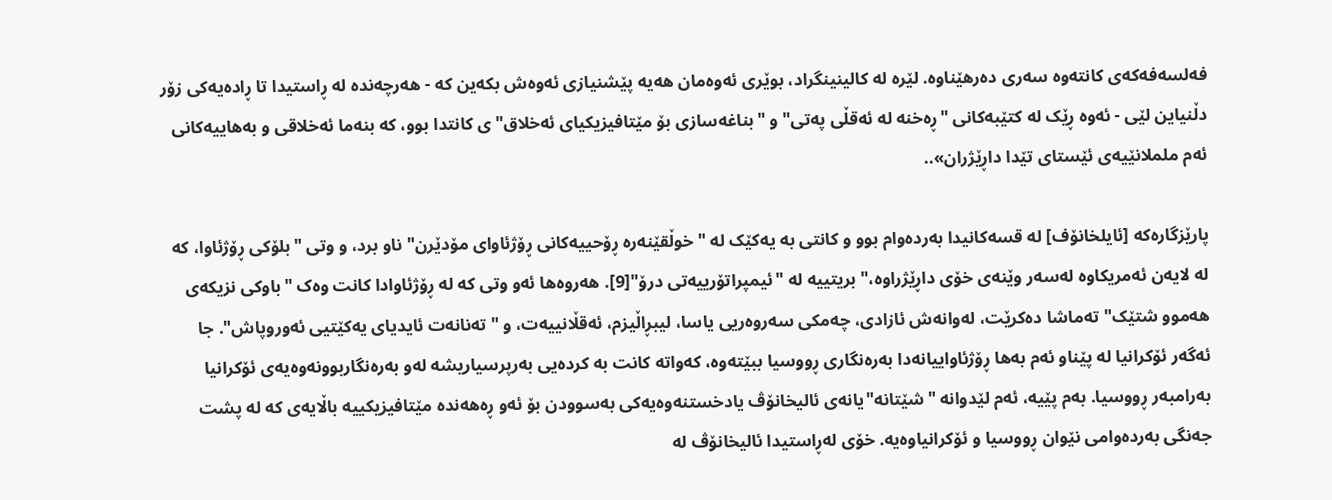فەلسەفەکەی کانتەوە سەری دەرهێناوە. لێرە لە کالینینگراد، بوێری ئەوەمان هەیە پێشنیازی ئەوەش بکەین کە - هەرچەندە لە ڕاستیدا تا ڕادەیەکی زۆر دڵنیاین لێی - ئەوە ڕێک لە کتێبەکانی "ڕەخنە لە ئەقڵی پەتی" و "بناغەسازی بۆ مێتافیزیکیای ئەخلاق"ی کانتدا بوو، کە بنەما ئەخلاقی و بەهاییەکانی ئەم ململانێیەی ئێستای تێدا داڕێژران»..

پارێزگارەکە [ئایلخانۆف] لە قسەکانیدا بەردەوام بوو و کانتی بە یەکێک لە "خوڵقێنەرە ڕۆحییەکانی ڕۆژئاوای مۆدێرن" ناو برد، و وتی "بلۆکی ڕۆژئاوا، کە لە لایەن ئەمریکاوە لەسەر وێنەی خۆی داڕێژراوە،" بریتییە لە "ئیمپراتۆرییەتی درۆ"[9]. هەروەها ئەو وتی کە لە ڕۆژئاوادا کانت وەک "باوکی نزیکەی هەموو شتێک" تەماشا دەکرێت، لەوانەش ئازادی، چەمکی سەروەریی یاسا، لیبڕاڵیزم، ئەقڵانییەت، و "تەنانەت ئایدیای یەکێتیی ئەوروپاش". جا ئەگەر ئۆکرانیا لە پێناو ئەم بەها ڕۆژئاواییانەدا بەرەنگاری ڕووسیا ببێتەوە، کەواتە کانت بە کردەیی بەرپرسیاریشە لەو بەرەنگاربوونەوەیەی ئۆکرانیا بەرامبەر ڕووسیا. بەم پێیە، ئەم لێدوانە "شێتانە"یانەی ئالیخانۆڤ یادخستنەوەیەکی بەسوودن بۆ ئەو ڕەهەندە مێتافیزیکییە باڵایەی کە لە پشت جەنگی بەردەوامی نێوان ڕووسیا و ئۆکرانیاوەیە. خۆی لەڕاستیدا ئالیخانۆڤ لە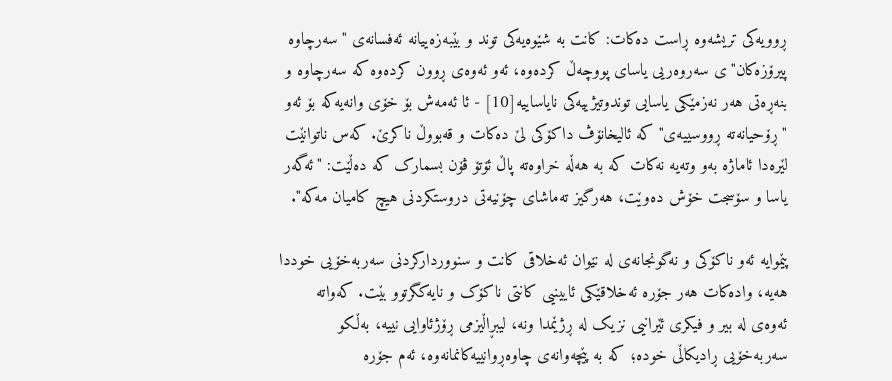ڕوویەکی تریشەوە ڕاست دەکات: کانت بە شێوەیەکی توند و بێبەزەییانە ئەفسانەی "سەرچاوە پیرۆزەکان"ی سەروەریی یاسای پووچەڵ کردەوە، ئەو ئەوەی ڕوون کردەوە کە سەرچاوە و بنەڕەتی هەر نەزمێکی یاسایی توندوتیژییەکی نایاساییە[10] - ئا ئەمەش بۆ خۆی وانەیەکە بۆ ئەو "ڕۆحیانەتە ڕووسییەی" کە ئالیخانۆڤ داکۆکی لێ دەکات و قەبووڵ ناکرێ. کەس ناتوانێت لێرەدا ئاماژە بەو وتەیە نەکات کە بە هەڵە خراوەتە پاڵ ئۆتۆ ڤۆن بسمارک کە دەڵێت: "ئەگەر یاسا و سۆسجت خۆش دەوێت، هەرگیز تەماشای چۆنیەتی دروستکردنی هیچ کامیان مەکە".

پێموایە ئەو ناکۆکی و نەگونجانەی لە نێوان ئەخلاقی کانت و سنووردارکردنی سەربەخۆیی خوددا هەیە، وادەکات هەر جۆرە ئەخلاقێکی ئایینیی کانتی ناکۆک و نایەکگرتوو بێت. کەواتە ئەوەی لە بیر و فیکری ئێرانیی نزیک لە ڕژێمدا ونە، لیبڕاڵیزمی ڕۆژئاوایی نییە، بەڵکو سەربەخۆیی ڕادیکاڵی خودە؛ کە بە پێچەوانەی چاوەڕوانییەکانمانەوە، ئەم جۆرە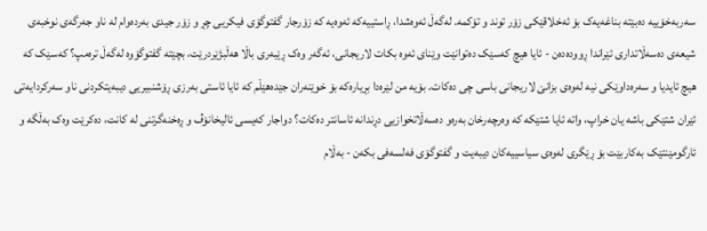سەربەخۆییە دەبێتە بناغەیەک بۆ ئەخلاقێکی زۆر توند و تۆکمە. لەگەڵ ئەوەشدا، ڕاستییەکە ئەوەیە کە زۆرجار گفتوگۆی فیکریی چڕ و زۆر جیدی بەردەوام لە ناو جەرگەی نوخبەی شیعەی دەسەڵاتداری ئێراندا ڕوودەدەن - ئایا هیچ کەسێک دەتوانێت وێنای ئەوە بکات لاریجانی، ئەگەر وەک ڕێبەری باڵا هەڵبژێردرێت، بچێتە گفتوگۆوە لەگەڵ ترەمپ؟ کەسێک کە هیچ ئایدیا و سەرەداوێکی نیە لەوەی بزانێ لاریجانی باسی چی دەکات. بۆیە من لێرەدا بڕیارەکە بۆ خوێنەران جێدەهێڵم کە ئایا ئاستی بەرزی ڕۆشنبیریی دیبەیتکردنی ناو سەرکردایەتی ئێران شتێکی باشە یان خراپ، واتە ئایا شتێکە کە وەرچەرخان بەرەو دەسەڵاتخوازیی دڕندانە ئاسانتر دەکات؟ دواجار کەیسی ئالیخانۆڤ و ڕەخنەگرتنی لە کانت، دەکرێت وەک بەڵگە و ئارگومێنتێک بەکاربێت بۆ ڕێگری لەوەی سیاسییەکان دیبەیت و گفتوگۆی فەلسەفی بکەن - بەڵام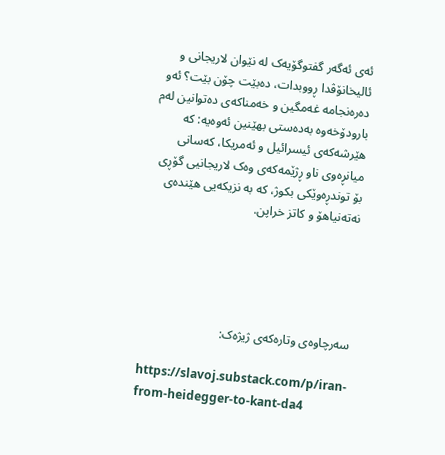ئەی ئەگەر گفتوگۆیەک لە نێوان لاریجانی و ئالیخانۆڤدا ڕووبدات، دەبێت چۆن بێت؟ ئەو دەرەنجامە غەمگین و خەمناکەی دەتوانین لەم بارودۆخەوە بەدەستی بهێنین ئەوەیە: کە هێرشەکەی ئیسرائیل و ئەمریکا، کەسانی میانڕەوی ناو ڕژێمەکەی وەک لاریجانیی گۆڕی بۆ توندڕەوێکی بکوژ، کە بە نزیکەیی هێندەی نەتەنیاهۆ و کاتز خراپن.





سەرچاوەی وتارەکەی ژیژەک:

https://slavoj.substack.com/p/iran-from-heidegger-to-kant-da4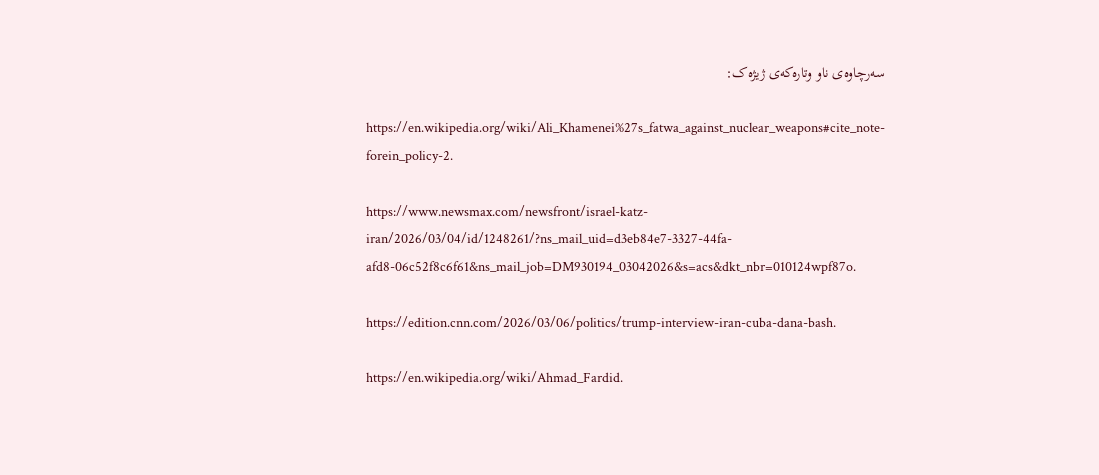سەرچاوەی ناو وتارەکەی ژیژەک:

https://en.wikipedia.org/wiki/Ali_Khamenei%27s_fatwa_against_nuclear_weapons#cite_note-forein_policy-2.

https://www.newsmax.com/newsfront/israel-katz-iran/2026/03/04/id/1248261/?ns_mail_uid=d3eb84e7-3327-44fa-afd8-06c52f8c6f61&ns_mail_job=DM930194_03042026&s=acs&dkt_nbr=010124wpf87o.

https://edition.cnn.com/2026/03/06/politics/trump-interview-iran-cuba-dana-bash.

https://en.wikipedia.org/wiki/Ahmad_Fardid.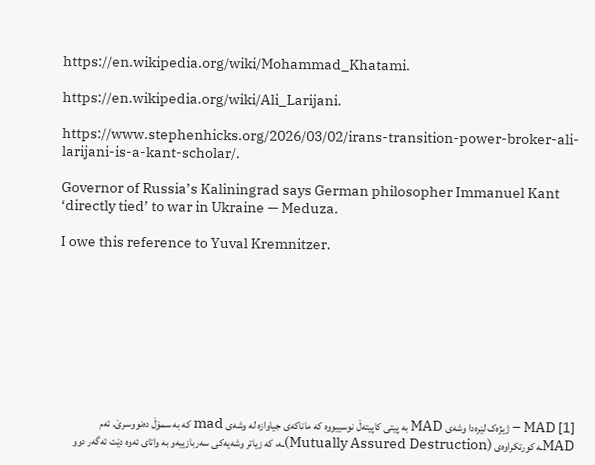https://en.wikipedia.org/wiki/Mohammad_Khatami.

https://en.wikipedia.org/wiki/Ali_Larijani.

https://www.stephenhicks.org/2026/03/02/irans-transition-power-broker-ali-larijani-is-a-kant-scholar/.

Governor of Russia’s Kaliningrad says German philosopher Immanuel Kant ‘directly tied’ to war in Ukraine — Meduza.

I owe this reference to Yuval Kremnitzer.









[1] MAD – ژیژەک لێرەدا وشەی MAD بە پیتی کاپیتەڵ نوسییووە کە ماناکەی جیاوازە لە وشەی mad کە بە سمۆڵ دەنووسرێ. ئەم MADـە کورتکراوەی (Mutually Assured Destruction)ـە، کە زیاتر وشەیەکی سەربازییەو بە واتای ئەوە دێت ئەگەر دوو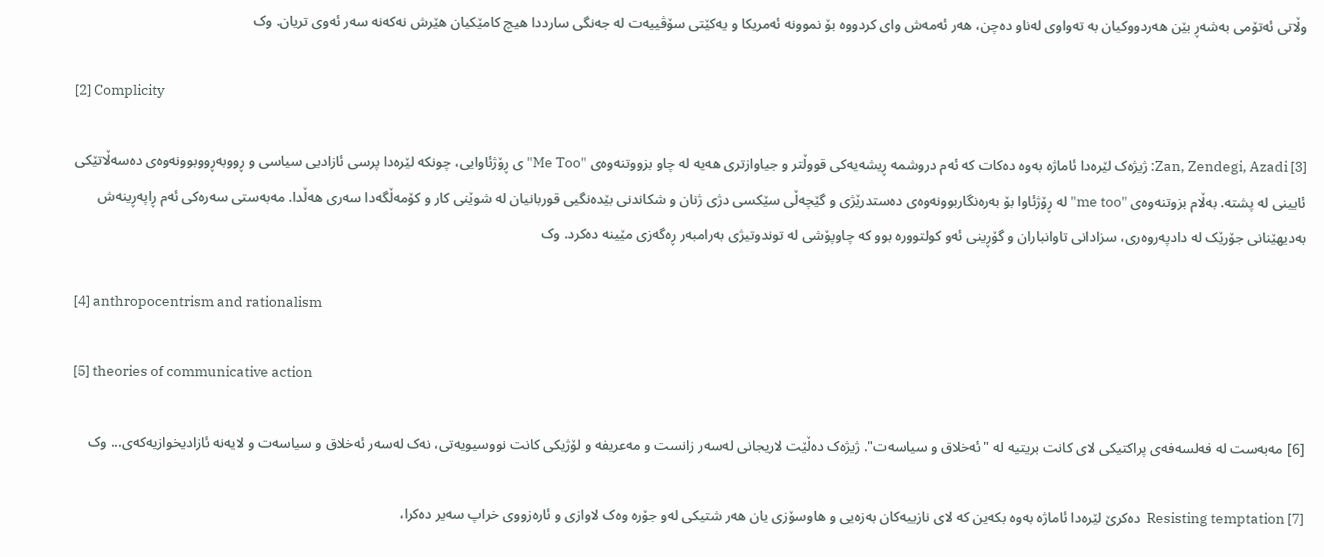وڵاتی ئەتۆمی بەشەڕ بێن هەردووکیان بە تەواوی لەناو دەچن، هەر ئەمەش وای کردووە بۆ نموونە ئەمریکا و یەکێتی سۆڤییەت لە جەنگی سارددا هیچ کامێکیان هێرش نەکەنە سەر ئەوی تریان. وک

[2] Complicity

[3] Zan, Zendegi, Azadi: ژیژەک لێرەدا ئاماژە بەوە دەکات کە ئەم دروشمە ڕیشەیەکی قووڵتر و جیاوازتری هەیە لە چاو بزووتنەوەی "Me Too"ی ڕۆژئاوایی، چونکە لێرەدا پرسی ئازادیی سیاسی و ڕووبەڕووبوونەوەی دەسەڵاتێکی ئایینی لە پشتە. بەڵام بزوتنەوەی "me too" لە ڕۆژئاوا بۆ بەرەنگاربوونەوەی دەستدرێژی و گێچەڵی سێکسی دژی ژنان و شکاندنی بێدەنگیی قوربانیان لە شوێنی کار و کۆمەڵگەدا سەری هەڵدا. مەبەستی سەرەکی ئەم ڕاپەڕینەش بەدیهێنانی جۆرێک لە دادپەروەری، سزادانی تاوانباران و گۆڕینی ئەو کولتوورە بوو کە چاوپۆشی لە توندوتیژی بەرامبەر ڕەگەزی مێینە دەکرد. وک

[4] anthropocentrism and rationalism

[5] theories of communicative action

[6] مەبەست لە فەلسەفەی پراکتیکی لای کانت بریتیە لە "ئەخلاق و سیاسەت". ژیژەک دەڵێت لاریجانی لەسەر زانست و مەعریفە و لۆژیکی کانت نووسیویەتی، نەک لەسەر ئەخلاق و سیاسەت و لایەنە ئازادیخوازیەکەی... وک

[7] Resisting temptation  دەکرێ لێرەدا ئاماژە بەوە بکەین کە لای نازییەکان بەزەیی و هاوسۆزی یان هەر شتیکی لەو جۆرە وەک لاوازی و ئارەزووی خراپ سەیر دەکرا،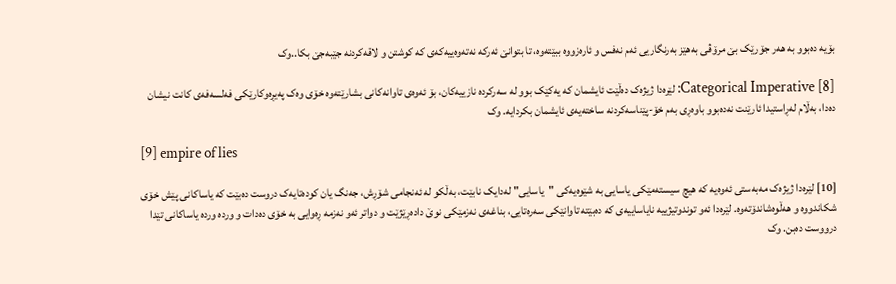بۆیە دەبوو بە هەر جۆرێک بێ مرۆڤی بەهێز بەرنگاریی ئەم نەفس و ئارەزووە ببێتەوە، تا بتوانێ ئەرکە نەتەوەییەکەی کە کوشتن و لاقەکردنە جێبەجێ بکا..وک

[8] Categorical Imperative: لێرەدا ژیژەک دەڵێت ئایشمان کە یەکێک بوو لە سەرکردە نازییەکان، بۆ ئەوەی تاوانەکانی بشارێتەوە خۆی وەک پەیڕەوکارێکی فەلسەفەی کانت نیشان دەدا، بەڵام لەڕاستیدا ئارێنت نەدەبوو باوەڕی بەم خۆ-پێناسەکردنە ساختەیەی ئایشمان بکردایە. وک

[9] empire of lies

[10] لێرەدا ژیژەک مەبەستی ئەوەیە کە هیچ سیستەمێکی یاسایی بە شێوەیەکی "یاسایی" لەدایک نابێت، بەڵکو لە ئەنجامی شۆڕش، جەنگ یان کودەتایەک دروست دەبێت کە یاساکانی پێش خۆی شکاندووە و هەڵوەشاندۆتەوە. لێرەدا ئەو توندوتیژییە نایاساییەی کە دەبێتە تاوانێکی سەرەتایی، بناغەی نەزمێکی نوێ دادەڕێژێت و دواتر ئەو نەزمە ڕەوایی بە خۆی دەدات و وردە وردە یاساکانی تێدا درووست دەبن. وک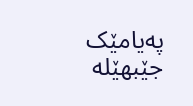پەیامێک جێبهێلە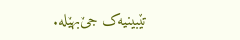تێبینیەک جێ‌بهێلە.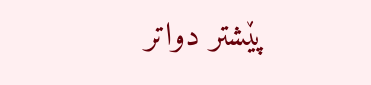پێشتر دواتر